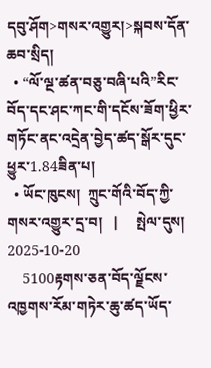དབུ་ཤོག>གསར་འགྱུར།>སྐབས་དོན་ཆབ་སྲིད།
  • “ལོ་ལྔ་ཚན་བཅུ་བཞི་པའི”རིང་བོད་དང་ཤང་ཀང་གི་དངོས་ཟོག་ཕྱིར་གཏོང་ནང་འདྲེན་བྱེད་ཚད་སྒོར་དུང་ཕྱུར་1.84ཟིན་པ།
  • ཡོང་ཁུངས།  ཀྲུང་གོའི་བོད་ཀྱི་གསར་འགྱུར་དྲ་བ།   |     སྤེལ་དུས།  2025-10-20
    5100རྟགས་ཅན་བོད་ལྗོངས་འཁྱགས་རོམ་གཏེར་ཆུ་ཚད་ཡོད་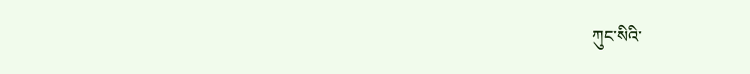ཀུང་སིའི་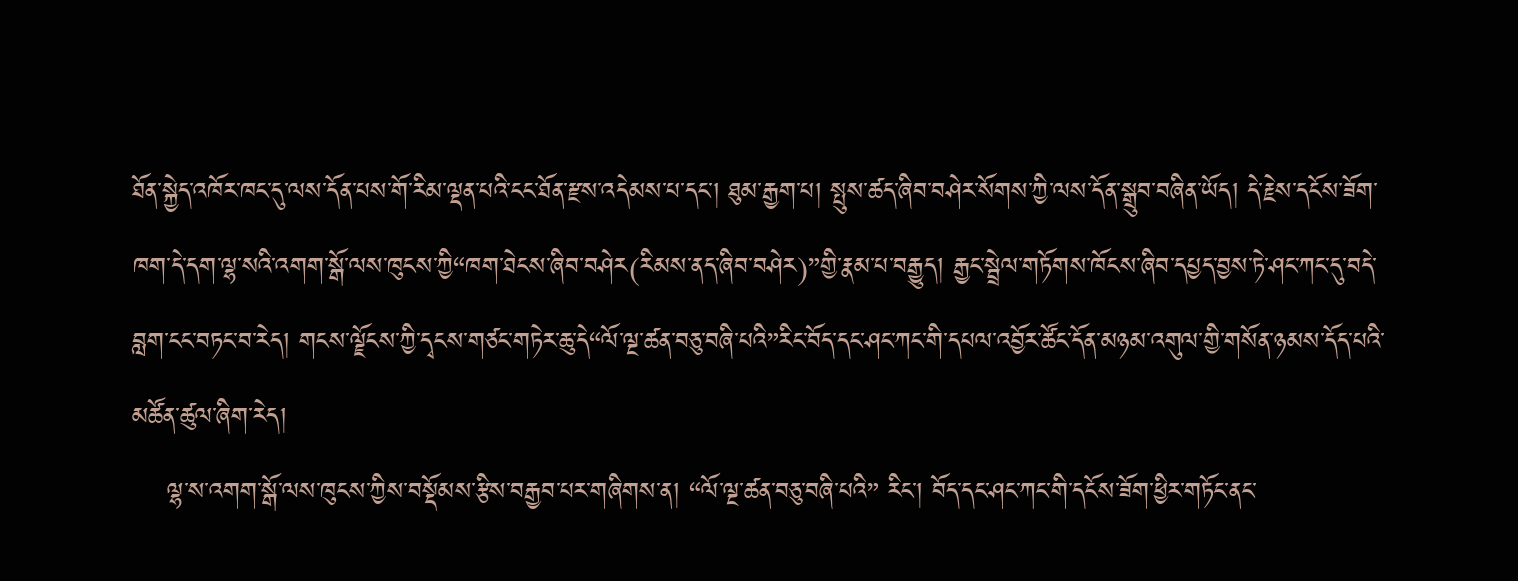ཐོན་སྐྱེད་འཁོར་ཁང་དུ་ལས་དོན་པས་གོ་རིམ་ལྡན་པའི་ངང་ཐོན་རྫས་འདེམས་པ་དང་། ཐུམ་རྒྱག་པ། སྤུས་ཚད་ཞིབ་བཤེར་སོགས་ཀྱི་ལས་དོན་སྒྲུབ་བཞིན་ཡོད། དེ་རྗེས་དངོས་ཟོག་ཁག་དེ་དག་ལྷ་སའི་འགག་སྒོ་ལས་ཁུངས་ཀྱི“ཁག་ཐེངས་ཞིབ་བཤེར(རིམས་ནད་ཞིབ་བཤེར)”གྱི་རྣམ་པ་བརྒྱུད། རྒྱང་སྦྲེལ་གཏོགས་ཁོངས་ཞིབ་དཔྱད་བྱས་ཏེ་ཤང་ཀང་དུ་བདེ་བླག་ངང་བཏང་བ་རེད། གངས་ལྗོངས་ཀྱི་དྭངས་གཙང་གཏེར་ཆུ་དེ“ལོ་ལྔ་ཚན་བཅུ་བཞི་པའི”རིང་བོད་དང་ཤང་ཀང་གི་དཔལ་འབྱོར་ཚོང་དོན་མཉམ་འགུལ་གྱི་གསོན་ཉམས་དོད་པའི་མཚོན་ཚུལ་ཞིག་རེད།
    ལྷ་ས་འགག་སྒོ་ལས་ཁུངས་ཀྱིས་བསྡོམས་རྩིས་བརྒྱབ་པར་གཞིགས་ན། “ལོ་ལྔ་ཚན་བཅུ་བཞི་པའི” རིང་། བོད་དང་ཤང་ཀང་གི་དངོས་ཟོག་ཕྱིར་གཏོང་ནང་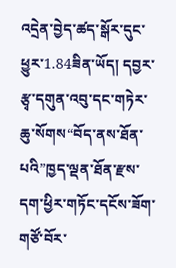འདྲེན་བྱེད་ཚད་སྒོར་དུང་ཕྱུར་1.84ཟིན་ཡོད། དབྱར་རྩྭ་དགུན་འབུ་དང་གཏེར་ཆུ་སོགས“བོད་ནས་ཐོན་པའི”ཁྱད་ལྡན་ཐོན་རྫས་དག་ཕྱིར་གཏོང་དངོས་ཟོག་གཙོ་བོར་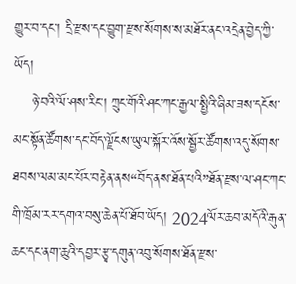གྱུར་བ་དང་། དྲི་རྫས་དང་བྱུག་རྫས་སོགས་ས་མཐོར་ནང་འདྲེན་བྱེད་ཀྱི་ཡོད།
    ཉེ་བའི་ལོ་ཤས་རིང་། ཀྲུང་གོའི་ཤང་ཀང་རྒྱལ་སྤྱིའི་ཞིམ་ཟས་དངོས་མང་སྟོན་ཚོགས་དང་བོད་ལྗོངས་ཡུལ་སྐོར་འོས་སྦྱོར་ཚོགས་འདུ་སོགས་ཐབས་ལམ་མང་པོར་བརྟེན་ནས“བོད་ནས་ཐོན་པའི”ཐོན་རྫས་ལ་ཤང་ཀང་གི་ཁྲོམ་རར་དགའ་བསུ་ཆེན་པོ་ཐོབ་ཡོད། 2024ལོར་ཆབ་མདོའི་རྒུན་ཆང་དང་ནག་ཆུའི་དབྱར་རྩྭ་དགུན་འབུ་སོགས་ཐོན་རྫས་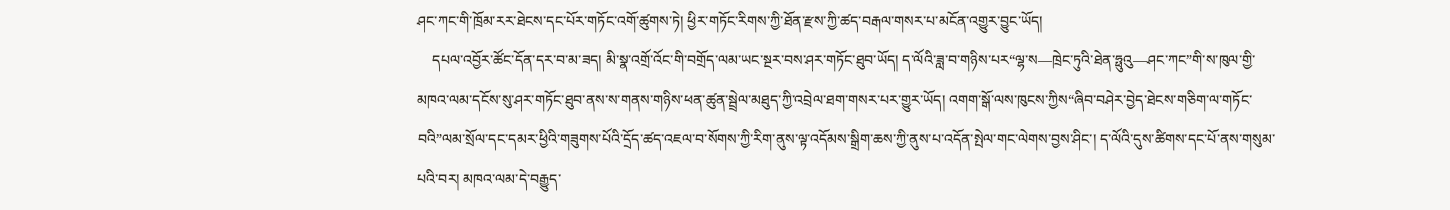ཤང་ཀང་གི་ཁྲོམ་རར་ཐེངས་དང་པོར་གཏོང་འགོ་ཚུགས་ཏེ། ཕྱིར་གཏོང་རིགས་ཀྱི་ཐོན་རྫས་ཀྱི་ཚད་བརྒལ་གསར་པ་མངོན་འགྱུར་བྱུང་ཡོད།
    དཔལ་འབྱོར་ཚོང་དོན་དར་བ་མ་ཟད། མི་སྣ་འགྲོ་འོང་གི་བགྲོད་ལམ་ཡང་སྔར་བས་ཤར་གཏོང་ཐུབ་ཡོད། ད་ལོའི་ཟླ་བ་གཉིས་པར“ལྷ་ས—ཁྲེང་ཏུའི་ཐེན་ཧྥུའུ—ཤང་ཀང”གི་ས་ཁུལ་གྱི་མཁའ་ལམ་དངོས་སུ་ཤར་གཏོང་ཐུབ་ནས་ས་གནས་གཉིས་ཕན་ཚུན་སྦྲེལ་མཐུད་ཀྱི་འབྲེལ་ཐག་གསར་པར་གྱུར་ཡོད། འགག་སྒོ་ལས་ཁུངས་ཀྱིས“ཞིབ་བཤེར་བྱེད་ཐེངས་གཅིག་ལ་གཏོང་བའི”ལམ་སྲོལ་དང་དམར་ཕྱིའི་གཟུགས་པོའི་དྲོད་ཚད་འཇལ་བ་སོགས་ཀྱི་རིག་ནུས་ལྟ་འདོམས་སྒྲིག་ཆས་ཀྱི་ནུས་པ་འདོན་སྤེལ་གང་ལེགས་བྱས་ཤིང་། ད་ལོའི་དུས་ཚིགས་དང་པོ་ནས་གསུམ་པའི་བར། མཁའ་ལམ་དེ་བརྒྱུད་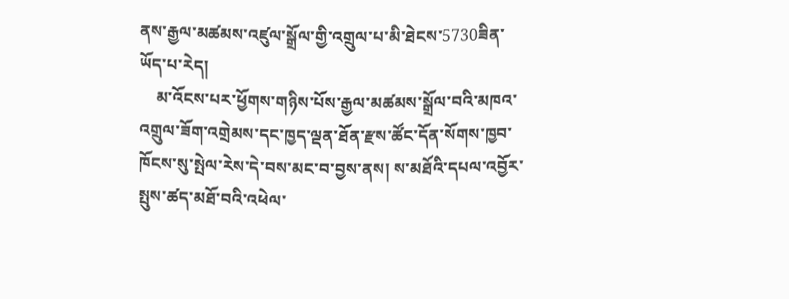ནས་རྒྱལ་མཚམས་འཛུལ་སྒྲོལ་གྱི་འགྲུལ་པ་མི་ཐེངས་5730ཟིན་ཡོད་པ་རེད།
    མ་འོངས་པར་ཕྱོགས་གཉིས་པོས་རྒྱལ་མཚམས་སྒྲོལ་བའི་མཁའ་འགྲུལ་ཟོག་འགྲེམས་དང་ཁྱད་ལྡན་ཐོན་རྫས་ཚོང་དོན་སོགས་ཁྱབ་ཁོངས་སུ་སྤེལ་རེས་དེ་བས་མང་བ་བྱས་ནས། ས་མཐོའི་དཔལ་འབྱོར་སྤུས་ཚད་མཐོ་བའི་འཕེལ་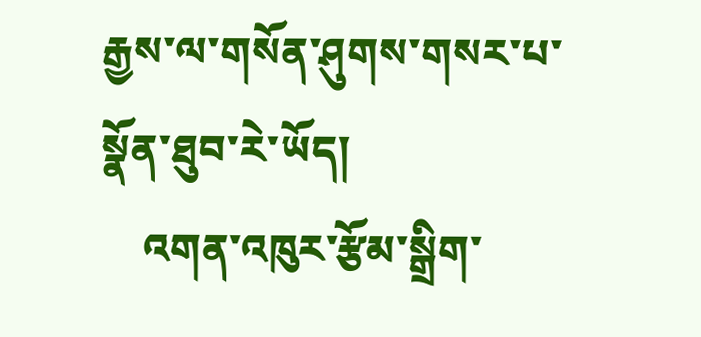རྒྱས་ལ་གསོན་ཤུགས་གསར་པ་སྣོན་ཐུབ་རེ་ཡོད།
    འགན་འཁུར་རྩོམ་སྒྲིག་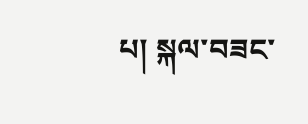པ། སྐལ་བཟང་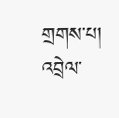གྲགས་པ།
འབྲེལ་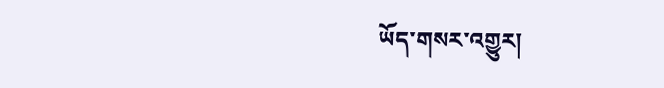ཡོད་གསར་འགྱུར།